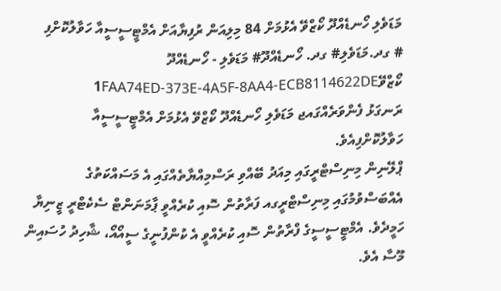މަޑަވެލި ހޯނޑެއްދޫ ކޯޒްވޭ އެޅުމަށް 84 މިލިއަން ރުފިޔާއަށް އެމްޓީސީސީއާ ހަވާލުކޮށްފި
# ގދ.މަޑަވެލި# ގދ. ހޯނޑެއްދޫ# މަޑަވެލި - ހޯނޑެއްދޫ ކޯޒްވޭ1FAA74ED-373E-4A5F-8AA4-ECB8114622DE
ރަނގަޅު ފެންވަރެއްގައޖ މަޑަވެލި ހޯނޑެއްދޫ ކޯޒްވޭ އެޅުމަށް އެމްޓީސީސީއާ ހަވާލުކޮށްފިއެވެ.
ޕްލޭނިން މިނިސްޓްރީގައި މިއަދު ބޭއްވި ރަސްމިއްޔާތެއްގައި އެ މަސައްކަތުގެ އެއްބަސްވުމުގައި މިނިސްޓްރީގއ ފަރާތުން ސޮއި ކުރެއްވީ ޕާމަނަންޓް ސެކެޓްރީ ޒީނިޔާ ހަމީދެވެ. އެމްޓީސީސީގެ ފްރާތުން ސޮއި ކުރެއްވީ އެ ކުންފުނީގެ ސީއޯއޯ، ޝާހިދު ހުސައިން މޫސާ އެވެ.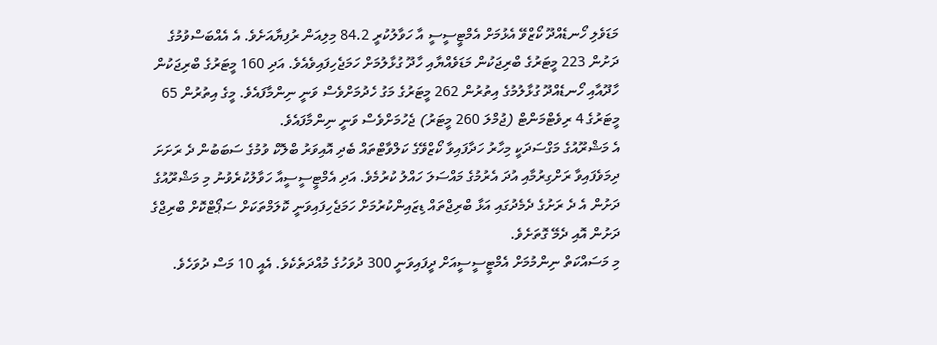މަޑަވެލި ހޯނޑެއްދޫ ކޯޒްވޭ އެޅުމަށް އެމްޓީސީސީ އާ ހަވާލުކުރީ 84.2 މިލިއަން ރުފިޔާއަށެވެ. އެ އެއްބަސްވުމުގެ ދަށުން 223 މީޓަރުގެ ބްރިޖަކުން މަޑަވެއްޔާއި ހާދޫ ގުޅާލުމަށް ހަމަޖެހިފައިވެއެވެ. އަދި 160 މީޓަރުގެ ބްރިޖަކުން ހާދޫއާއި ހޯނޑެއްދޫ ގުޅާލުމުގެ އިތުރުން 262 މީޓަރުގެ މަގު ހެދުމަށްވެސް ވަނީ ނިންމާފައެވެ. މީގެ އިތުރުން 65 މީޓަރުގެ 4 ރިވެޓްމަންޓް (ޖުމްލަ 260 މީޓަރު) ޖެހުމަށްވެސް ވަނީ ނިންމާފައެވެ.
އެ މަޝްރޫއުގެ މަގްސަދަކީ މިހާރު ހަދާފައިވާ ކޯޒްވޭގެ ކަލްވާޓްތައް ބެދި އޮއިވަރު ބްލޮކް ވުމުގެ ސަބަބުން ދެ ރަށަށަ ދިމަވެފައިވާ ރަށްގިރުމާއި އުދަ އެރުމުގެ މައްސަލަ ހައްލު ކުރުމެވެ. އަދި އެމްޓީސީސީއާ ހަވާލުކުރެވުނު މި މަޝްރޫއުގެ ދަށުން އެ ދެ ރަށުގެ ދެމެދުގައި އަޅާ ބްރިޖްތައް ޑިޒައިންކުރުމަށް ހަމަޖެހިފައިވަނީ ކޮލަމްތަކަށް ސަޕޯޓްކޮށް ބްރިޖްގެ ދަށުން އޮއި ދެމޭ ގޮތަށެވެ.
މި މަސައްކަތް ނިންމުމަށް އެމްޓީސީސީއަށް ދީފައިވަނީ 300 ދުވަހުގެ މުއްދަތެކެވެ. އެއީ 10 މަސް ދުވަހެވެ.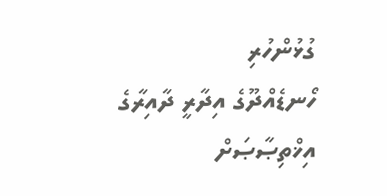ގުޅުންހުރި
ހޯނޑެއްދޫގެ އިދާރީ ދާއިރާގެ އިޚްތިޞާޞަށް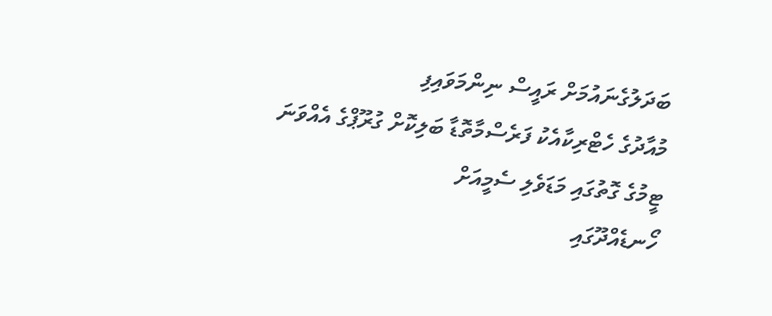ބަދަލުގެނައުމަށް ރައީސް ނިންމަވައިފި
މުއާދުގެ ހެޓްރިކާއެކު ފަރެސްމާތޮޑާ ބަލިކޮށް ގުރޫޕްގެ އެއްވަނަ ޓީމުގެ ގޮތުގައި މަޑަވެލި ސެމީއަށް
ހޯނޑެއްދޫގައި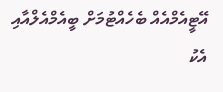އޭޓީއެމްއެއް ބެހެއްޓުމަށް ބީއެމްއެލްއާއި އެކު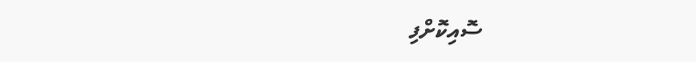ސޮއިކޮށްފި